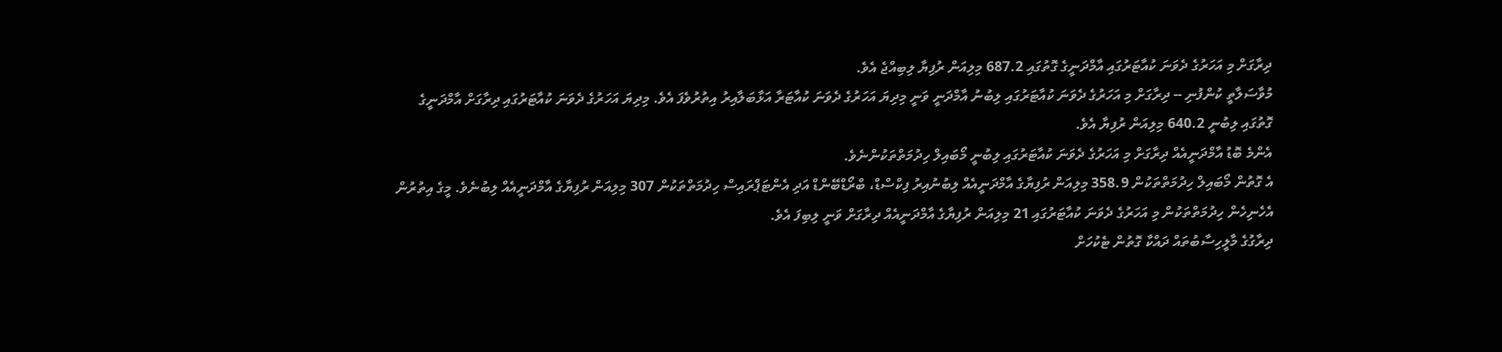ދިރާގަށް މި އަހަރުގެ ދެވަނަ ކުއާޓަރުގައި އާމްދަނީގެ ގޮތުގައި 687.2 މިލިއަން ރުފިޔާ ލިބިއްޖެ އެވެ.
މުވާސަލާތީ ކުންފުނި -- ދިރާގަށް މި އަހަރުގެ ދެވަނަ ކުއާޓަރުގައި ލިބުނު އާމްދަނީ ވަނީ މިދިޔަ އަހަރުގެ ދެވަނަ ކުއާޓަރާ އަޅާބަލާއިރު އިތުރުވެފަ އެވެ. މިދިޔަ އަހަރުގެ ދެވަނަ ކުއާޓަރުގައި ދިރާގަށް އާމްދަނީގެ ގޮތުގައި ލިބުނީ 640.2 މިލިއަން ރުފިޔާ އެވެ.
އެންމެ ބޮޑު އާމްދަނީއެއް ދިރާގަށް މި އަހަރުގެ ދެވަނަ ކުއާޓަރުގައި ލިބުނީ މޯބައިލް ހިދުމަތްތަކުންނެވެ.
އެ ގޮތުން މޯބައިލް ހިދުމަތްތަކުން 358.9 މިލިއަން ރުފިޔާގެ އާމްދަނީއެއް ލިބުނުއިރު ފިކްސްޑް، ބްރޯޑްބޭންޑް އަދި އެންޓަޕްރައިސް ހިދުމަތްތަކުން 307 މިލިއަން ރުފިޔާގެ އާމްދަނީއެއް ލިބުނެވެ. މީގެ އިތުރުން އެހެނިހެން ހިދުމަތްތަކުން މި އަހަރުގެ ދެވަނަ ކުއާޓަރުގައި 21 މިލިއަން ރުފިޔާގެ އާމްދަނީއެއް ދިރާގަށް ވަނީ ލިބިފަ އެވެ.
ދިރާގުގެ މާލީހިސާބުތައް ދައްކާ ގޮތުން ޓެކުހަށް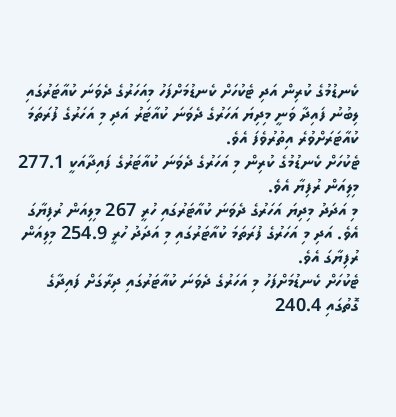ކެނޑުމުގެ ކުރިން އަދި ޓެކުހަށް ކެނޑުމަށްފަހު މިއަހަރުގެ ދެވަނަ ކުއާޓަރުގައި ލިބުނު ފައިދާ ވަނީ މިދިޔަ އަހަރުގެ ދެވަނަ ކުއާޓަރު އަދި މި އަހަރުގެ ފުރަތަމަ ކުއާޓަރަށްވުރެ އިތުރުވެފަ އެވެ.
ޓެކުހަށް ކެނޑުމުގެ ކުރިން މި އަހަރުގެ ދެވަނަ ކުއާޓަރުގެ ފައިދާއަކީ 277.1 މިލިއަން ރުފިޔާ އެވެ.
މި އަދަދު މިދިޔަ އަހަރުގެ ދެވަނަ ކުއާޓަރުގައި ހުރީ 267 މިލިއަން ރުފިޔާގަ އެވެ. އަދި މި އަހަރުގެ ފުރަތަމަ ކުއާޓަރުގައި މި އަދަދު ހުރީ 254.9 މިލިއަން ރުފިޔާގަ އެވެ.
ޓެކުހަށް ކެނޑުމަށްފަހު މި އަހަރުގެ ދެވަނަ ކުއާޓަރުގައި ދިރާގަށް ފައިދާގެ ގޮތުގައި 240.4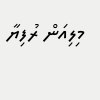މިލިއަން ރުފިޔާ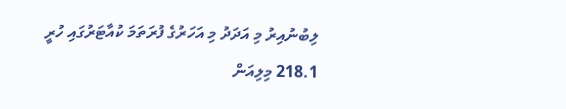ލިބުނުއިރު މި އަދަދު މި އަހަރުގެ ފުރަތަމަ ކުއާޓަރުގައި ހުރީ 218.1 މިލިއަން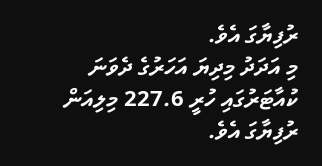ރުފިޔާގަ އެވެ.
މި އަދަދު މިދިޔަ އަހަރުގެ ދެވަނަ ކުއާޓަރުގައި ހުރީ 227.6 މިލިއަން ރުފިޔާގަ އެވެ.